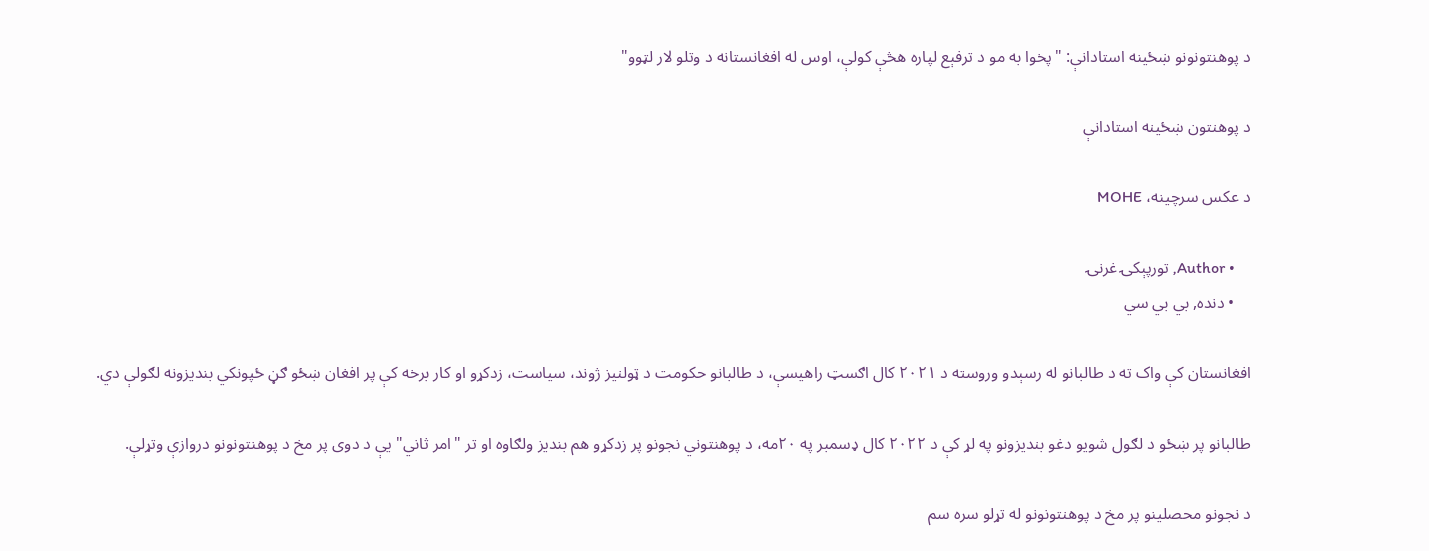د پوهنتونونو ښځينه استادانې: "پخوا به مو د ترفېع لپاره هڅې کولې، اوس له افغانستانه د وتلو لار لټوو"

د پوهنتون ښځينه استادانې

د عکس سرچینه، MOHE

    • Author, تورپېکۍ غرنۍ
    • دنده, بي بي سي

افغانستان کې واک ته د طالبانو له رسېدو وروسته د ۲۰۲۱ کال اګسټ راهیسې، د طالبانو حکومت د ټولنیز ژوند، سیاست، زدکړو او کار برخه کې پر افغان ښځو ګڼ ځپونکي بندیزونه لګولې دي.

طالبانو پر ښځو د لګول شویو دغو بندیزونو په لړ کې د ۲۰۲۲ کال ډسمبر په ۲۰مه، د پوهنتوني نجونو پر زدکړو هم بندیز ولګاوه او تر "امر ثاني" یې د دوی پر مخ د پوهنتونونو دروازې وتړلې.

د نجونو محصلینو پر مخ د پوهنتونونو له تړلو سره سم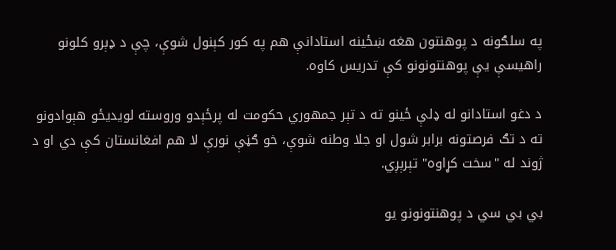په سلګونه د پوهنتون هغه ښځینه استادانې هم په کور کېنول شوې، چې د ډېرو کلونو راهیسې یې پوهنتونونو کې تدریس کاوه.

د دغو استادانو له ډلې ځینو ته د تېر جمهوري حکومت له پرځېدو وروسته لویدیځو هېوادونو ته د تګ فرصتونه برابر شول او جلا وطنه شوې، خو ګڼې نورې لا هم افغانستان کې دي او د ژوند له "سخت کړاوه" تېرېږي.

بي بي سي د پوهنتونونو یو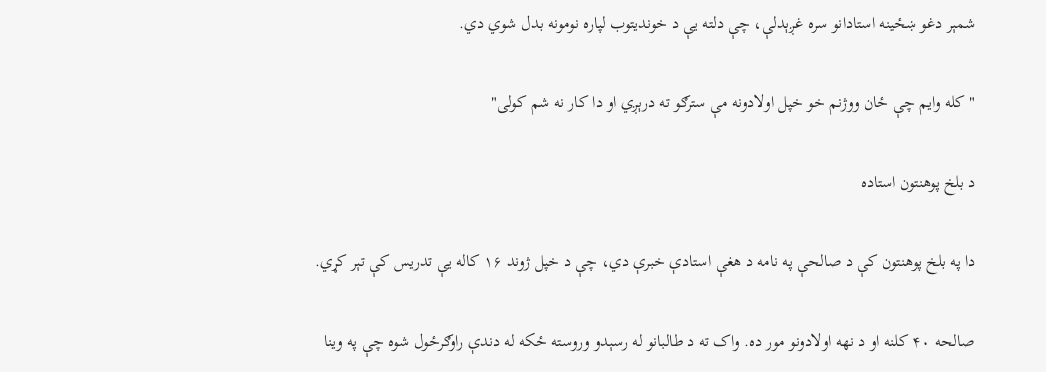شمېر دغو ښځینه استادانو سره غږېدلې، چې دلته یې د خوندیتوب لپاره نومونه بدل شوي دي.

"کله وایم چې ځان ووژنم خو خپل اولادونه مې سترګو ته درېږي او دا کار نه شم کولی"

د بلخ پوهنتون استاده

دا په بلخ پوهنتون کې د صالحې په نامه د هغې استادې خبرې دي، چې د خپل ژوند ۱۶ کاله یې تدریس کې تېر کړي.

صالحه ۴۰ کلنه او د نهه اولادونو مور ده. واک ته د طالبانو له رسېدو وروسته ځکه له دندې راوګرځول شوه چې په وینا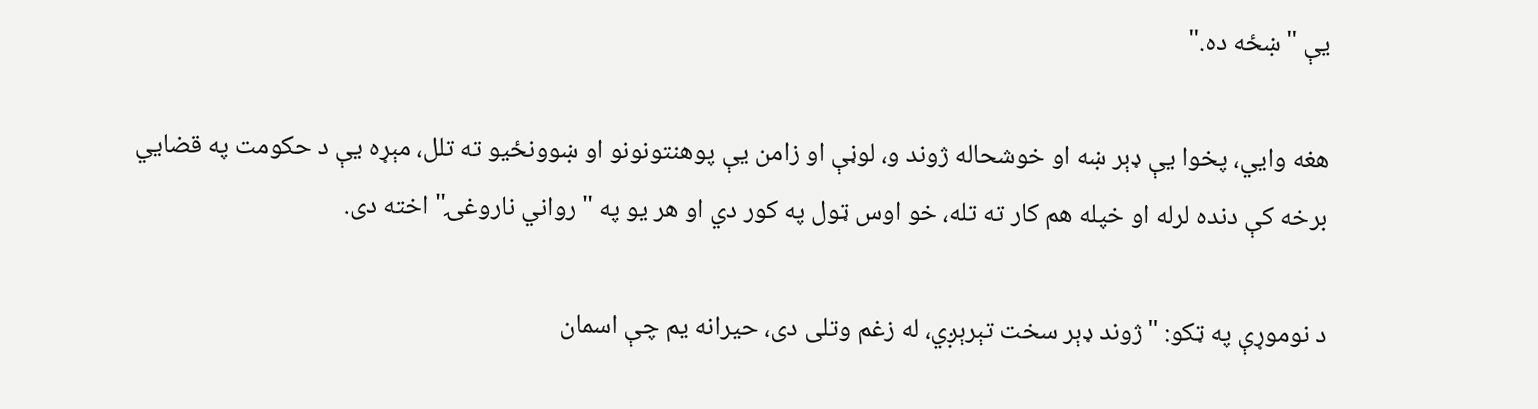یې "ښځه ده."

هغه وايي، پخوا یې ډېر ښه او خوشحاله ژوند و، لوڼې او زامن یې پوهنتونونو او ښوونځیو ته تلل، مېړه یې د حکومت په قضايي برخه کې دنده لرله او خپله هم کار ته تله، خو اوس ټول په کور دي او هر یو په "رواني ناروغۍ" اخته دی.

د نوموړې په ټکو: "ژوند ډېر سخت تېرېږي، له زغم وتلی دی، حیرانه یم چې اسمان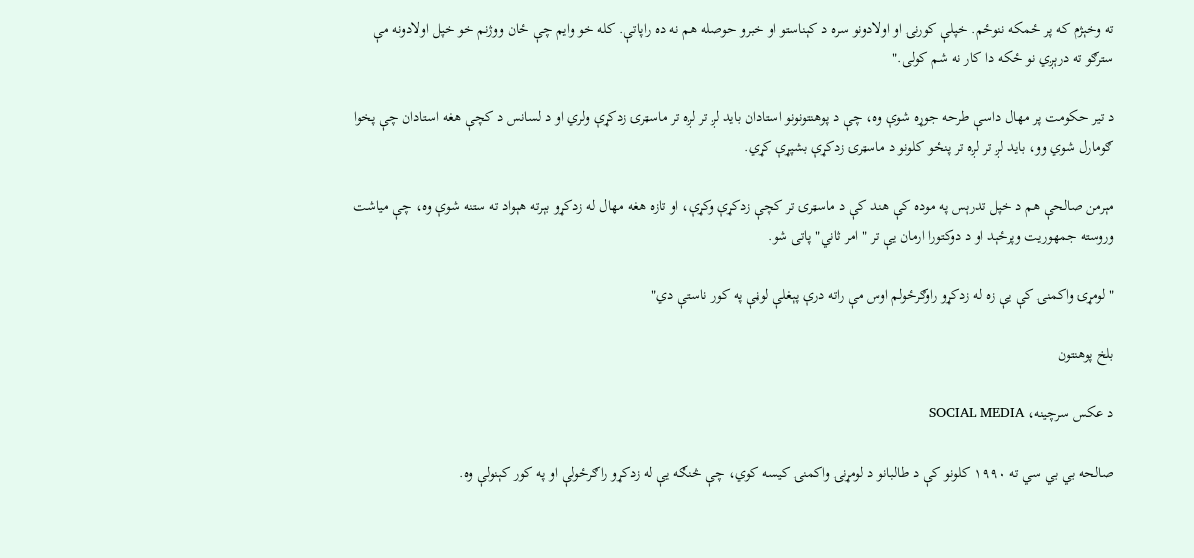ته وخېژم که پر ځمکه ننوځم. خپلې کورنۍ او اولادونو سره د کېناستو او خبرو حوصله هم نه ده راپاتې. کله خو وایم چې ځان ووژنم خو خپل اولادونه مې سترګو ته درېږي نو ځکه دا کار نه شم کولی."

د تیر حکومت پر مهال داسې طرحه جوړه شوې وه، چې د پوهنتونونو استادان باید لږ تر لږه تر ماسټرۍ زدکړې ولري او د لسانس د کچې هغه استادان چې پخوا ګومارل شوي وو،‌ باید لږ تر لږه تر پنځو کلونو د ماسټرۍ زدکړې بشپړې کړي.

مېرمن صالحې هم د خپل تدرېس په موده کې هند کې د ماسټرۍ تر کچې زدکړې وکړې، او تازه هغه مهال له زدکړو بېرته هېواد ته ستنه شوې وه، چې میاشت وروسته جمهوریت وپرځېد او د دوکتورا ارمان یې تر " امر ثاني" پاتی شو.

"لومړۍ واکمنۍ کې یې زه له زدکړو راوګرځولم اوس مې راته درې پېغلې لوڼې په کور ناستې دي"

بلخ پوهنتون

د عکس سرچینه، SOCIAL MEDIA

صالحه بي بي سي ته ۱۹۹۰ کلونو کې د طالبانو د لومړنۍ واکمنۍ کیسه کوي، چې څنګه یې له زدکړو راګرځولې او په کور کېنولې وه.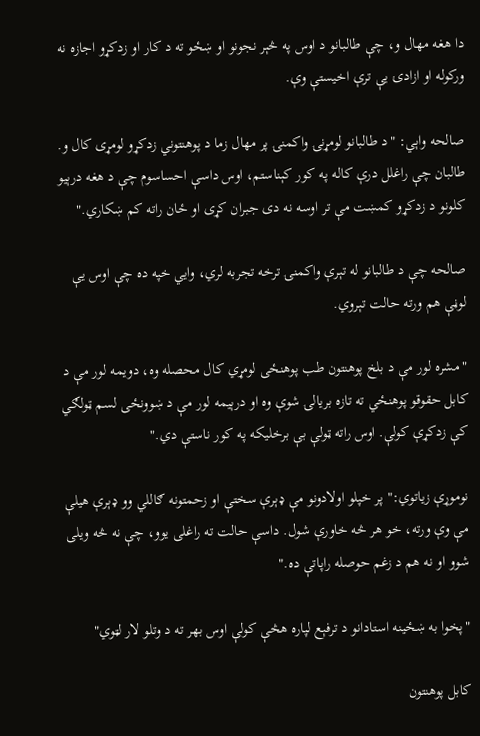دا هغه مهال و، چې طالبانو د اوس په څېر نجونو او ښځو ته د کار او زدکړو اجازه نه ورکوله او ازادۍ یې ترې اخیستې وې.

صالحه واېي: "د طالبانو لومړنۍ واکمنۍ پر مهال زما د پوهنتوني زدکړو لومړی کال و. طالبان چې راغلل درې کاله په کور کېناستم، اوس داسې احساسوم چې د هغه درېیو کلونو د زدکړو کمښت مې تر اوسه نه دی جبران کړی او ځان راته کم ښکاري."

صالحه چې د طالبانو له تېرې واکمنۍ ترخه تجربه لري، وايي خپه ده چې اوس یې لوڼې هم ورته حالت تېروي.

"مشره لور مې د بلخ پوهنتون طب پوهنځی لومړي کال محصله وه، دویمه لور مې د کابل حقوقو پوهنځي ته تازه بریالۍ شوې وه او درېیمه لور مې د ښوونځی لسم ټولګي کې زدکړې کولې. اوس راته ټولې بې برخلیکه په کور ناستې دي."

نوموړې زیاتوي:" پر خپلو اولادونو مې ډېرې سختې او زحمتونه ګاللي وو ډېرې هیلې مې وې ورته، خو هر څه خاورې شول. داسې حالت ته راغلی یوو، چې نه څه ویلی شوو او نه هم د زغم حوصله راپاتې ده."

"پخوا به ښځینه استادانو د ترفېع لپاره هڅې کولې اوس بهر ته د وتلو لار لټوي"

کابل پوهنتون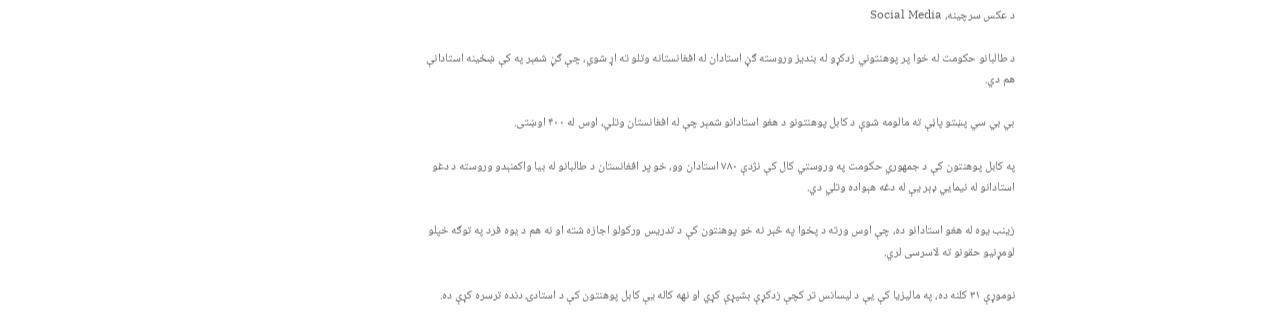د عکس سرچینه، Social Media

د طالبانو حکومت له خوا پر پوهنتوني زدکړو له بندیز وروسته ګڼ استادان له افغانستانه وتلو ته اړ شوي، چې ګڼ شمېر په کې ښځینه استادانې هم دي.

بي بي سي پښتو پاڼې ته مالومه شوې د کابل پوهنتونو د هغو استادانو شمېر چې له افغانستان وتلي، اوس له ۴۰۰ اوښتی.

په کابل پوهنتون کې د جمهوري حکومت په وروستي کال کې نژدې ۷۸۰ استادان وو، خو پر افغانستان د طالبانو له بیا واکمنېدو وروسته د دغو استادانو له نیمايي ډېر یې له دغه هېواده وتلي دي.

زینب یوه له هغو استادانو ده، چې اوس ورته د پخوا په څېر نه خو پوهنتون کې د تدریس ورکولو اجازه شته او نه هم د یوه فرد په توګه خپلو لومړنیو حقونو ته لاسرسی لري.

نوموړې ۳۱ کلنه ده، په مالیزیا کې یې د لیسانس تر کچې زدکړې بشپړې کړي او نهه کاله یې کابل پوهنتون کې د استادۍ دنده ترسره کړې ده.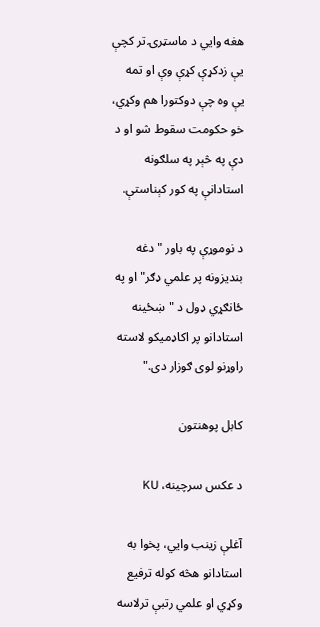هغه وايي د ماسټرۍ تر کچې یې زدکړې کړې وې او تمه یې وه چې دوکتورا هم وکړي، خو حکومت سقوط شو او د دې په څېر په سلګونه استادانې په کور کېناستې.

د نوموړې په باور "دغه بندیزونه پر علمي ډګر" او په ځانګړي ډول د "ښځینه استادانو پر اکاډمیکو لاسته راوړنو لوی ګوزار دی."

کابل پوهنتون

د عکس سرچینه، KU

آغلې زینب وايي، پخوا به استادانو هڅه کوله ترفیع وکړي او علمي رتبې ترلاسه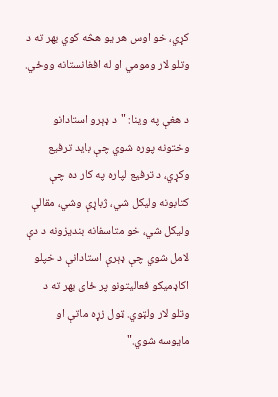کړي، خو اوس هر یو هڅه کوي بهر ته د وتلو لار ومومي او له افغانستانه ووځي.

د هغې په وینا: "د ډېرو استادانو وختونه پوره شوي چې باید ترفیع وکړي، د ترفیع لپاره په کار ده چې کتابونه ولیکل شي، ژباړې وشي، مقالې ولیکل شي، خو متاسفانه بندیزونه د دې لامل شوي چې ډېرې استادانې د خپلو اکاډمیکو فعالیتونو پر ځای بهر ته د وتلو لار ولټوي. ټول زړه ماتې او مایوسه شوي."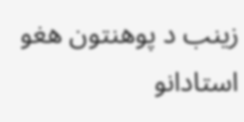زینب د پوهنتون هغو استادانو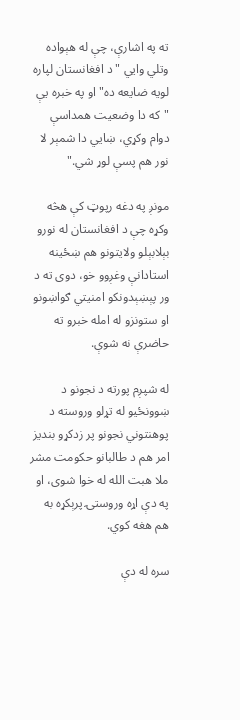ته په اشارې، چې له هېواده وتلي وايي "د افغانستان لپاره لویه ضایعه ده" او په خبره یې "که دا وضعیت همداسې دوام وکړي، ښايي دا شمېر لا نور هم پسې لوړ شي."

مونږ په دغه رپوټ کې هڅه وکړه چې د افغانستان له نورو بېلابېلو ولایتونو هم ښځينه استادانې وغږوو خو، دوی ته د ور پېښېدونکو امنیتي ګواښونو او ستونزو له امله خبرو ته حاضرې نه شوې.

له شپږم پورته د نجونو د ښوونځيو له تړلو وروسته د پوهنتوني نجونو پر زدکړو بندیز امر هم د طالبانو حکومت مشر ملا هبت الله له خوا شوی، او په دې اړه وروستۍ پرېکړه به هم هغه کوي.

سره له دې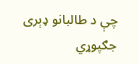چې د طالبانو ډېری جګپوړي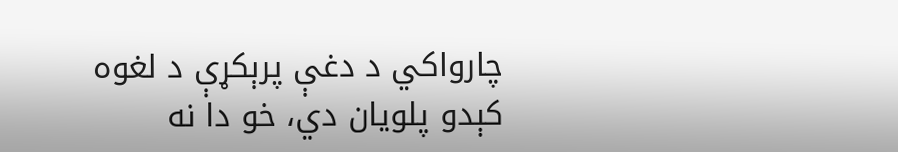چارواکي د دغې پرېکړې د لغوه کېدو پلویان دي، خو دا نه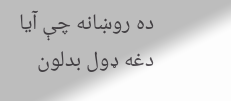ده روښانه چې آیا دغه ډول بدلون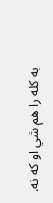به کله را هم شي او که نه.